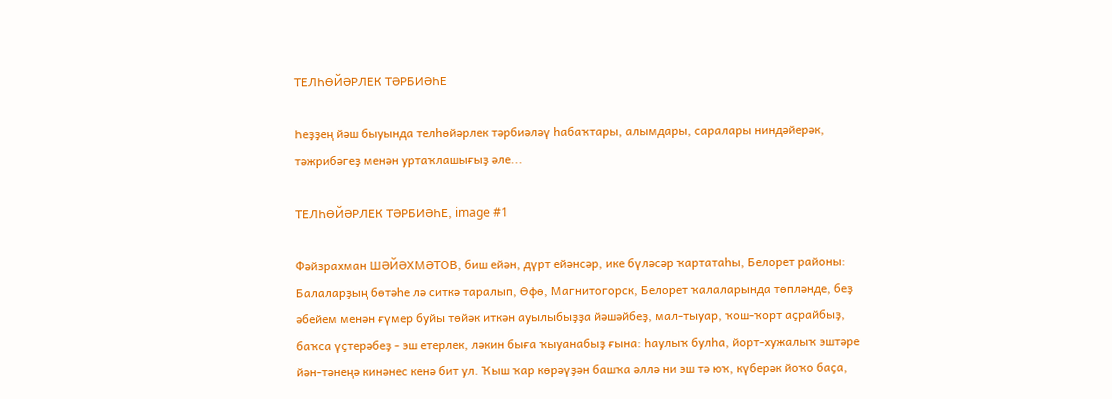ТЕЛҺӨЙӘРЛЕК ТӘРБИӘҺЕ

Һеҙҙең йәш быуында телһөйәрлек тәрбиәләү һабаҡтары, алымдары, саралары ниндәйерәк, тәжрибәгеҙ менән уртаҡлашығыҙ әле...

ТЕЛҺӨЙӘРЛЕК ТӘРБИӘҺЕ, image #1

Фәйзрахман ШӘЙӘХМӘТОВ, биш ейән, дүрт ейәнсәр, ике бүләсәр ҡартатаһы, Белорет районы: Балаларҙың бөтәһе лә ситкә таралып, Өфө, Магнитогорск, Белорет ҡалаларында төпләнде, беҙ әбейем менән ғүмер буйы төйәк иткән ауылыбыҙҙа йәшәйбеҙ, мал-тыуар, ҡош-ҡорт аҫрайбыҙ, баҡса үҫтерәбеҙ - эш етерлек, ләкин быға ҡыуанабыҙ ғына: һаулыҡ булһа, йорт-хужалыҡ эштәре йән-тәнеңә кинәнес кенә бит ул. Ҡыш ҡар көрәүҙән башҡа әллә ни эш тә юҡ, күберәк йоҡо баҫа,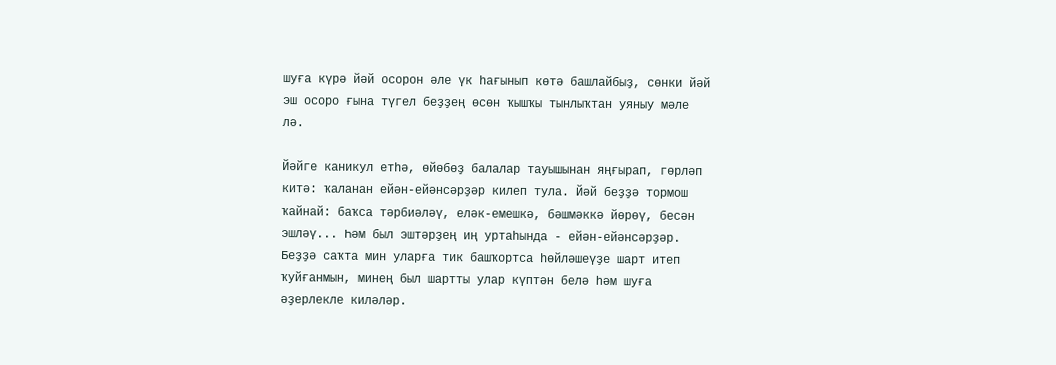шуға күрә йәй осорон әле үк һағынып көтә башлайбыҙ, сөнки йәй эш осоро ғына түгел беҙҙең өсөн ҡышҡы тынлыҡтан уяныу мәле лә.

Йәйге каникул етһә, өйөбөҙ балалар тауышынан яңғырап, гөрләп китә: ҡаланан ейән-ейәнсәрҙәр килеп тула. Йәй беҙҙә тормош ҡайнай: баҡса тәрбиәләү, еләк-емешкә, бәшмәккә йөрөү, бесән эшләү... Һәм был эштәрҙең иң уртаһында - ейән-ейәнсәрҙәр. Беҙҙә саҡта мин уларға тик башҡортса һөйләшеүҙе шарт итеп ҡуйғанмын, минең был шартты улар күптән белә һәм шуға әҙерлекле киләләр.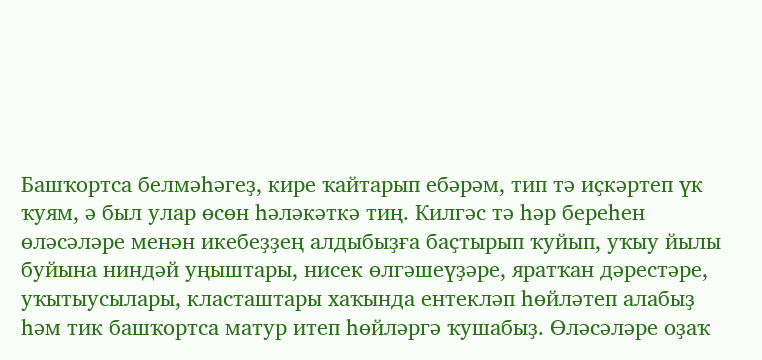Башҡортса белмәһәгеҙ, кире ҡайтарып ебәрәм, тип тә иҫкәртеп үк ҡуям, ә был улар өсөн һәләкәткә тиң. Килгәс тә һәр береһен өләсәләре менән икебеҙҙең алдыбыҙға баҫтырып ҡуйып, уҡыу йылы буйына ниндәй уңыштары, нисек өлгәшеүҙәре, яратҡан дәрестәре, уҡытыусылары, класташтары хаҡында ентекләп һөйләтеп алабыҙ һәм тик башҡортса матур итеп һөйләргә ҡушабыҙ. Өләсәләре оҙаҡ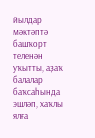йылдар мәктәптә башҡорт теленән уҡытты, аҙаҡ балалар баҡсаһында эшләп, хаҡлы ялға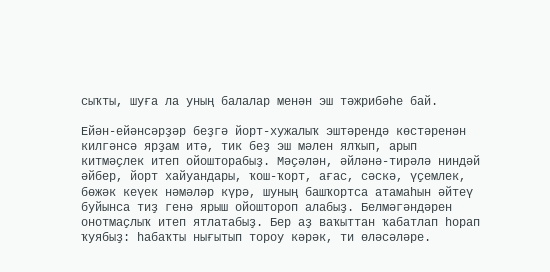сыҡты, шуға ла уның балалар менән эш тәжрибәһе бай.

Ейән-ейәнсәрҙәр беҙгә йорт-хужалыҡ эштәрендә көстәренән килгәнсә ярҙам итә, тик беҙ эш мәлен ялҡып, арып китмәҫлек итеп ойошторабыҙ. Мәҫәлән, әйләнә-тирәлә ниндәй әйбер, йорт хайуандары, ҡош-ҡорт, ағас, сәскә, үҫемлек, бөжәк кеүек нәмәләр күрә, шуның башҡортса атамаһын әйтеү буйынса тиҙ генә ярыш ойоштороп алабыҙ. Белмәгәндәрен онотмаҫлыҡ итеп ятлатабыҙ. Бер аҙ ваҡыттан ҡабатлап һорап ҡуябыҙ: һабаҡты нығытып тороу кәрәк, ти өләсәләре.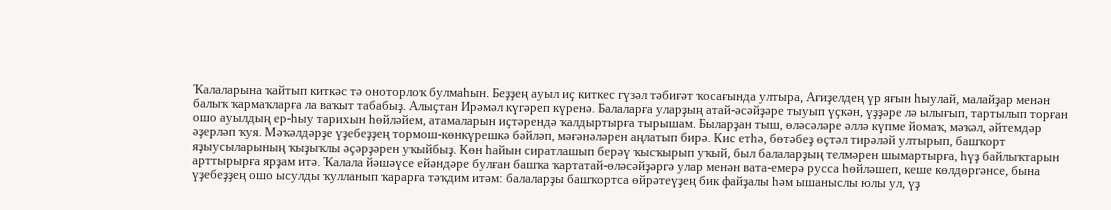Ҡалаларына ҡайтып киткәс тә оноторлоҡ булмаһын. Беҙҙең ауыл иҫ киткес гүзәл тәбиғәт ҡосағында ултыра, Ағиҙелдең үр яғын һыулай, малайҙар менән балыҡ ҡармаҡларға ла ваҡыт табабыҙ. Алыҫтан Ирәмәл күгәреп күренә. Балаларға уларҙың атай-әсәйҙәре тыуып үҫкән, үҙҙәре лә ылығып, тартылып торған ошо ауылдың ер-һыу тарихын һөйләйем, атамаларын иҫтәрендә ҡалдыртырға тырышам. Быларҙан тыш, өләсәләре әллә күпме йомаҡ, мәҡәл, әйтемдәр әҙерләп ҡуя. Мәҡәлдәрҙе үҙебеҙҙең тормош-көнкүрешкә бәйләп, мәғәнәләрен аңлатып бирә. Кис етһә, бөтәбеҙ өҫтәл тирәләй ултырып, башҡорт яҙыусыларының ҡыҙыҡлы әҫәрҙәрен уҡыйбыҙ. Көн һайын сиратлашып берәү ҡысҡырып уҡый, был балаларҙың телмәрен шымартырға, һүҙ байлыҡтарын арттырырға ярҙам итә. Ҡалала йәшәүсе ейәндәре булған башҡа ҡартатай-өләсәйҙәргә улар менән вата-емерә русса һөйләшеп, кеше көлдөргәнсе, бына үҙебеҙҙең ошо ысулды ҡулланып ҡарарға тәҡдим итәм: балаларҙы башҡортса өйрәтеүҙең бик файҙалы һәм ышаныслы юлы ул, үҙ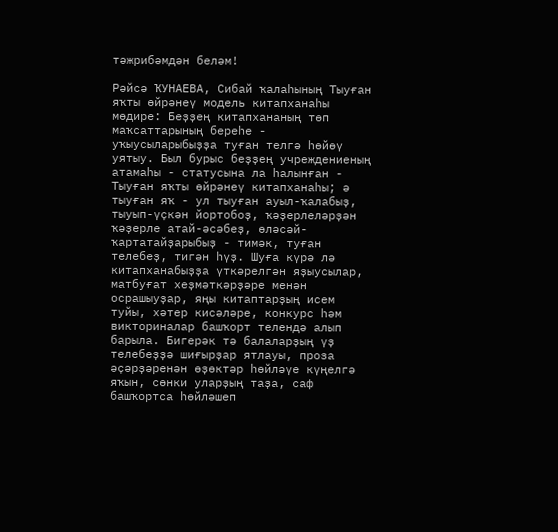тәжрибәмдән беләм!

Рәйсә ҠУНАЕВА, Сибай ҡалаһының Тыуған яҡты өйрәнеү модель китапханаһы мөдире: Беҙҙең китапхананың төп маҡсаттарының береһе - уҡыусыларыбыҙҙа туған телгә һөйөү уятыу. Был бурыс беҙҙең учреждениеның атамаһы - статусына ла һалынған - Тыуған яҡты өйрәнеү китапханаһы; ә тыуған яҡ - ул тыуған ауыл-ҡалабыҙ, тыуып-үҫкән йортобоҙ, ҡәҙерлеләрҙән ҡәҙерле атай-әсәбеҙ, өләсәй-ҡартатайҙарыбыҙ - тимәк, туған телебеҙ, тигән һүҙ. Шуға күрә лә китапханабыҙҙа үткәрелгән яҙыусылар, матбуғат хеҙмәткәрҙәре менән осрашыуҙар, яңы китаптарҙың исем туйы, хәтер кисәләре, конкурс һәм викториналар башҡорт телендә алып барыла. Бигерәк тә балаларҙың үҙ телебеҙҙә шиғырҙар ятлауы, проза әҫәрҙәренән өҙөктәр һөйләүе күңелгә яҡын, сөнки уларҙың таҙа, саф башҡортса һөйләшеп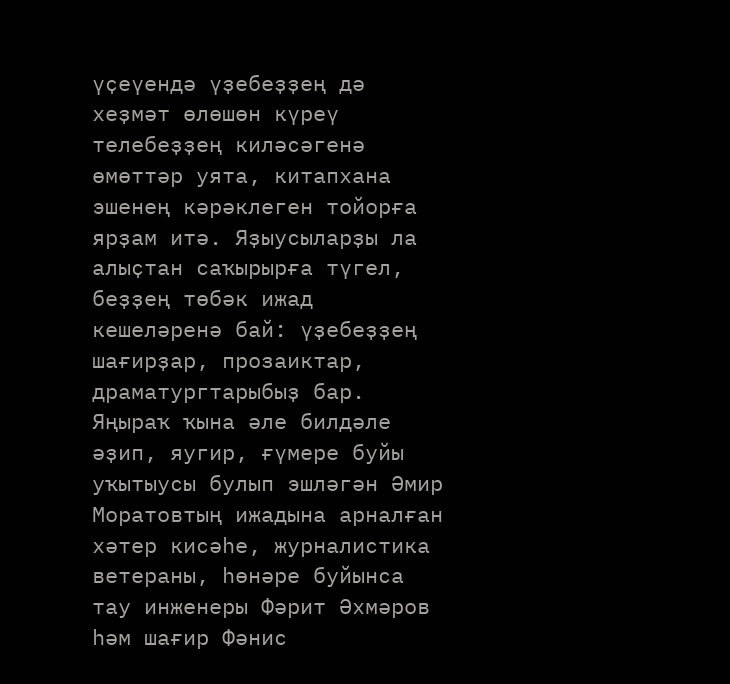үҫеүендә үҙебеҙҙең дә хеҙмәт өлөшөн күреү телебеҙҙең киләсәгенә өмөттәр уята, китапхана эшенең кәрәклеген тойорға ярҙам итә. Яҙыусыларҙы ла алыҫтан саҡырырға түгел, беҙҙең төбәк ижад кешеләренә бай: үҙебеҙҙең шағирҙар, прозаиктар, драматургтарыбыҙ бар. Яңыраҡ ҡына әле билдәле әҙип, яугир, ғүмере буйы уҡытыусы булып эшләгән Әмир Моратовтың ижадына арналған хәтер кисәһе, журналистика ветераны, һөнәре буйынса тау инженеры Фәрит Әхмәров һәм шағир Фәнис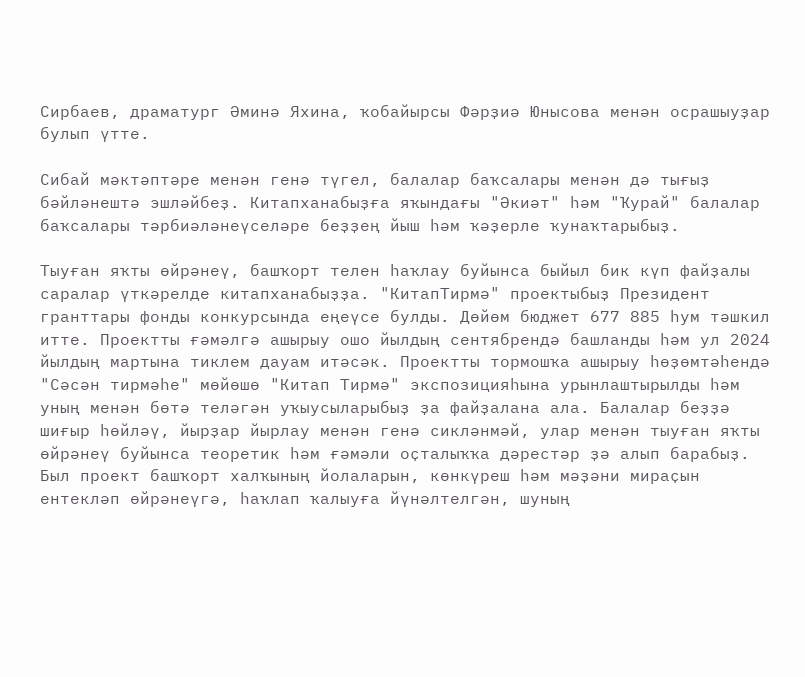Сирбаев, драматург Әминә Яхина, ҡобайырсы Фәрҙиә Юнысова менән осрашыуҙар булып үтте.

Сибай мәктәптәре менән генә түгел, балалар баҡсалары менән дә тығыҙ бәйләнештә эшләйбеҙ. Китапханабыҙға яҡындағы "Әкиәт" һәм "Ҡурай" балалар баҡсалары тәрбиәләнеүселәре беҙҙең йыш һәм ҡәҙерле ҡунаҡтарыбыҙ.

Тыуған яҡты өйрәнеү, башҡорт телен һаҡлау буйынса быйыл бик күп файҙалы саралар үткәрелде китапханабыҙҙа. "КитапТирмә" проектыбыҙ Президент гранттары фонды конкурсында еңеүсе булды. Дөйөм бюджет 677 885 һум тәшкил итте. Проектты ғәмәлгә ашырыу ошо йылдың сентябрендә башланды һәм ул 2024 йылдың мартына тиклем дауам итәсәк. Проектты тормошҡа ашырыу һөҙөмтәһендә "Сәсән тирмәһе" мөйөшө "Китап Тирмә" экспозицияһына урынлаштырылды һәм уның менән бөтә теләгән уҡыусыларыбыҙ ҙа файҙалана ала. Балалар беҙҙә шиғыр һөйләү, йырҙар йырлау менән генә сикләнмәй, улар менән тыуған яҡты өйрәнеү буйынса теоретик һәм ғәмәли оҫталыҡҡа дәрестәр ҙә алып барабыҙ. Был проект башҡорт халҡының йолаларын, көнкүреш һәм мәҙәни мираҫын ентекләп өйрәнеүгә, һаҡлап ҡалыуға йүнәлтелгән, шуның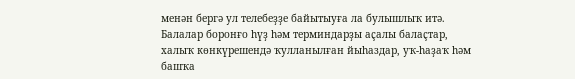менән бергә ул телебеҙҙе байытыуға ла булышлыҡ итә. Балалар боронғо һүҙ һәм терминдарҙы аҫалы балаҫтар, халыҡ көнкүрешендә ҡулланылған йыһаздар, уҡ-һаҙаҡ һәм башҡа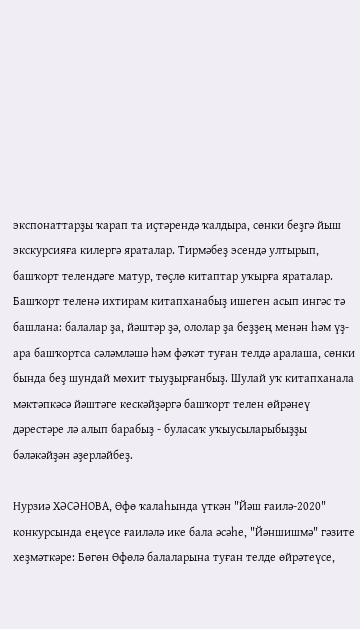экспонаттарҙы ҡарап та иҫтәрендә ҡалдыра, сөнки беҙгә йыш экскурсияға килергә яраталар. Тирмәбеҙ эсендә ултырып, башҡорт телендәге матур, төҫлө китаптар уҡырға яраталар. Башҡорт теленә ихтирам китапханабыҙ ишеген асып ингәс тә башлана: балалар ҙа, йәштәр ҙә, ололар ҙа беҙҙең менән һәм үҙ-ара башҡортса сәләмләшә һәм фәҡәт туған телдә аралаша, сөнки бында беҙ шундай мөхит тыуҙырғанбыҙ. Шулай уҡ китапханала мәктәпкәсә йәштәге кескәйҙәргә башҡорт телен өйрәнеү дәрестәре лә алып барабыҙ - буласаҡ уҡыусыларыбыҙҙы бәләкәйҙән әҙерләйбеҙ.

Нурзиә ХӘСӘНОВА, Өфө ҡалаһында үткән "Йәш ғаилә-2020" конкурсында еңеүсе ғаиләлә ике бала әсәһе, "Йәншишмә" гәзите хеҙмәткәре: Бөгөн Өфөлә балаларына туған телде өйрәтеүсе,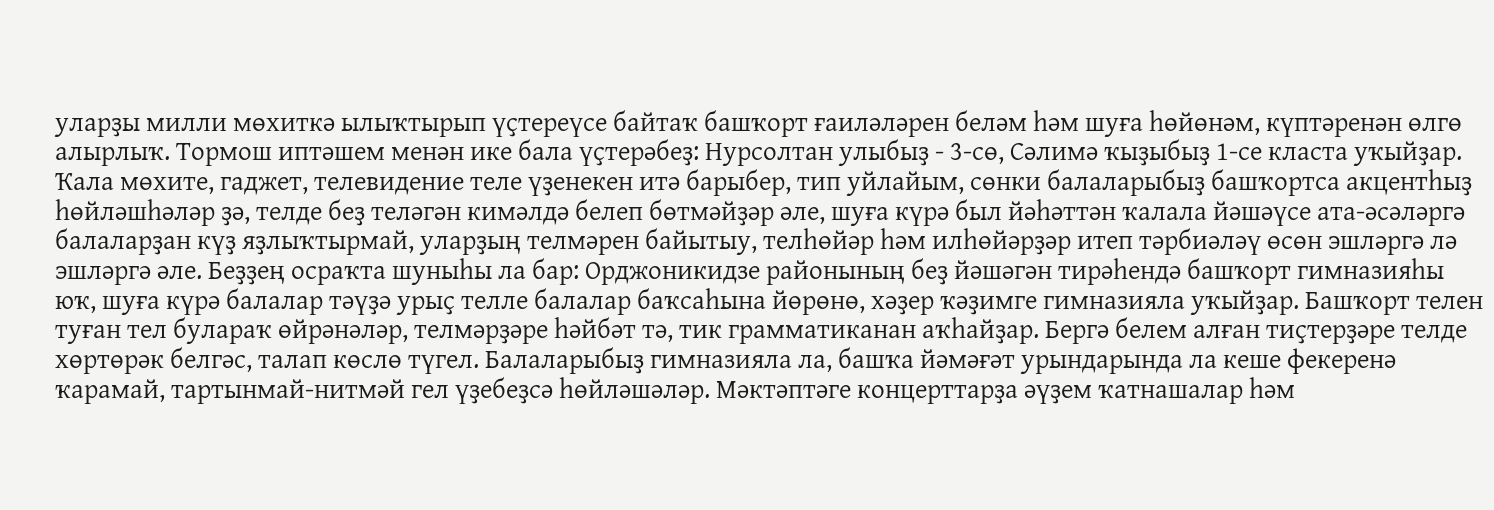уларҙы милли мөхиткә ылыҡтырып үҫтереүсе байтаҡ башҡорт ғаиләләрен беләм һәм шуға һөйөнәм, күптәренән өлгө алырлыҡ. Тормош иптәшем менән ике бала үҫтерәбеҙ: Нурсолтан улыбыҙ - 3-сө, Сәлимә ҡыҙыбыҙ 1-се класта уҡыйҙар. Ҡала мөхите, гаджет, телевидение теле үҙенекен итә барыбер, тип уйлайым, сөнки балаларыбыҙ башҡортса акцентһыҙ һөйләшһәләр ҙә, телде беҙ теләгән кимәлдә белеп бөтмәйҙәр әле, шуға күрә был йәһәттән ҡалала йәшәүсе ата-әсәләргә балаларҙан күҙ яҙлыҡтырмай, уларҙың телмәрен байытыу, телһөйәр һәм илһөйәрҙәр итеп тәрбиәләү өсөн эшләргә лә эшләргә әле. Беҙҙең осраҡта шуныһы ла бар: Орджоникидзе районының беҙ йәшәгән тирәһендә башҡорт гимназияһы юҡ, шуға күрә балалар тәүҙә урыҫ телле балалар баҡсаһына йөрөнө, хәҙер ҡәҙимге гимназияла уҡыйҙар. Башҡорт телен туған тел булараҡ өйрәнәләр, телмәрҙәре һәйбәт тә, тик грамматиканан аҡһайҙар. Бергә белем алған тиҫтерҙәре телде хөртөрәк белгәс, талап көслө түгел. Балаларыбыҙ гимназияла ла, башҡа йәмәғәт урындарында ла кеше фекеренә ҡарамай, тартынмай-нитмәй гел үҙебеҙсә һөйләшәләр. Мәктәптәге концерттарҙа әүҙем ҡатнашалар һәм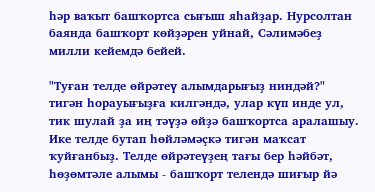һәр ваҡыт башҡортса сығыш яһайҙар. Нурсолтан баянда башҡорт көйҙәрен уйнай, Сәлимәбеҙ милли кейемдә бейей.

"Туған телде өйрәтеү алымдарығыҙ ниндәй?" тигән һорауығыҙға килгәндә, улар күп инде ул, тик шулай ҙа иң тәүҙә өйҙә башҡортса аралашыу. Ике телде бутап һөйләмәҫкә тигән маҡсат ҡуйғанбыҙ. Телде өйрәтеүҙең тағы бер һәйбәт, һөҙөмтәле алымы - башҡорт телендә шиғыр йә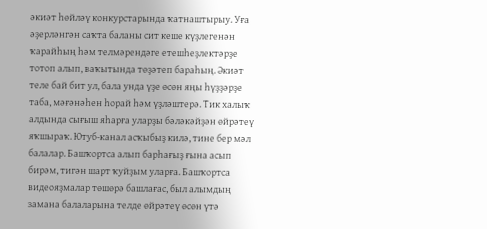әкиәт һөйләү конкурстарында ҡатнаштырыу. Уға әҙерләнгән саҡта баланы сит кеше күҙлегенән ҡарайһың һәм телмәрендәге етешһеҙлектәрҙе тотоп алып, ваҡытында төҙәтеп бараһың. Әкиәт теле бай бит ул, бала унда үҙе өсөн яңы һүҙҙәрҙе таба, мәғәнәһен һорай һәм үҙләштерә. Тик халыҡ алдында сығыш яһарға уларҙы бәләкәйҙән өйрәтеү яҡшыраҡ. Ютуб-канал асҡыбыҙ килә, тине бер мәл балалар. Башҡортса алып барһағыҙ ғына асып бирәм, тигән шарт ҡуйҙым уларға. Башҡортса видеояҙмалар төшөрә башлағас, был алымдың замана балаларына телде өйрәтеү өсөн үтә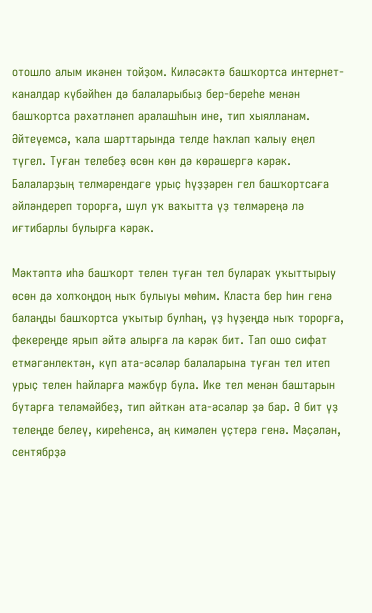отошло алым икәнен тойҙом. Киләсәктә башҡортса интернет-каналдар күбәйһен дә балаларыбыҙ бер-береһе менән башҡортса рәхәтләнеп аралашһын ине, тип хыялланам. Әйтеүемсә, ҡала шарттарында телде һаҡлап ҡалыу еңел түгел. Туған телебеҙ өсөн көн дә көрәшергә кәрәк. Балаларҙың телмәрендәге урыҫ һүҙҙәрен гел башҡортсаға әйләндереп торорға, шул уҡ ваҡытта үҙ телмәреңә лә иғтибарлы булырға кәрәк.

Мәктәптә иһә башҡорт телен туған тел булараҡ уҡыттырыу өсөн дә холҡоңдоң ныҡ булыуы мөһим. Класта бер һин генә балаңды башҡортса уҡытыр булһаң, үҙ һүҙеңдә ныҡ торорға, фекереңде ярып әйтә алырға ла кәрәк бит. Тап ошо сифат етмәгәнлектән, күп ата-әсәләр балаларына туған тел итеп урыҫ телен һайларға мәжбүр була. Ике тел менән баштарын бутарға теләмәйбеҙ, тип әйткән ата-әсәләр ҙә бар. Ә бит үҙ телеңде белеү, киреһенсә, аң кимәлен үҫтерә генә. Мәҫәлән, сентябрҙә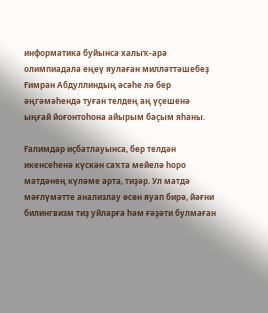информатика буйынса халыҡ-ара олимпиадала еңеү яулаған милләттәшебеҙ Ғимран Абдуллиндың әсәһе лә бер әңгәмәһендә туған телдең аң үҫешенә ыңғай йоғонтоһона айырым баҫым яһаны.

Ғалимдар иҫбатлауынса, бер телдән икенсеһенә күскән саҡта мейелә һоро матдәнең күләме арта, тиҙәр. Ул матдә мәғлүмәтте анализлау өсөн яуап бирә, йәғни билингвизм тиҙ уйларға һәм ғәҙәти булмаған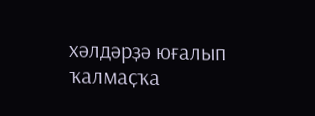хәлдәрҙә юғалып ҡалмаҫҡа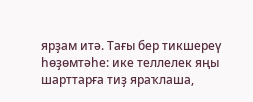ярҙам итә. Тағы бер тикшереү һөҙөмтәһе: ике теллелек яңы шарттарға тиҙ яраҡлаша,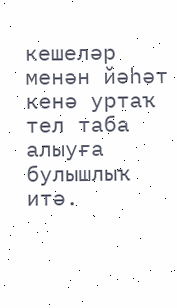кешеләр менән йәһәт кенә уртаҡ тел таба алыуға булышлыҡ итә.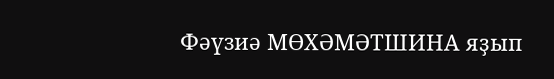Фәүзиә МӨХӘМӘТШИНА яҙып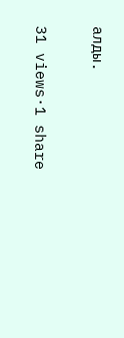алды.

31 views·1 share